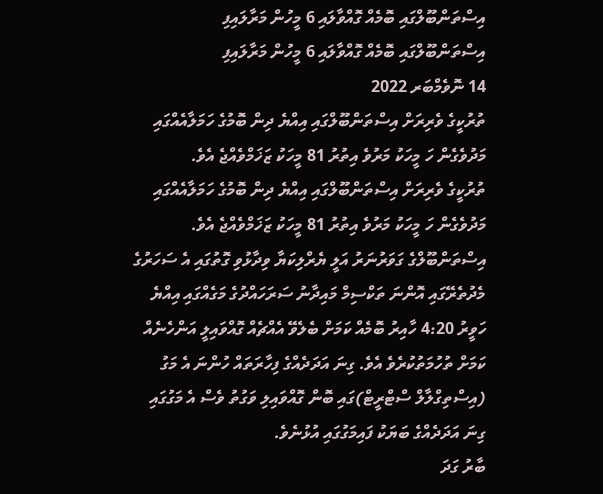އިސްތަންބޫލްގައި ބޮމެއް ގޮއްވާލައި 6 މީހުން މަރާލައިފި
އިސްތަންބޫލްގައި ބޮމެއް ގޮއްވާލައި 6 މީހުން މަރާލައިފި
14 ނޮވެމްބަރ 2022
ތުރުކީގެ ވެރިރަށް އިސްތަންބޫލްގައި އިއްޔެ ދިން ބޮމުގެ ހަމަލާއެއްގައި މަދުވެގެން ހަ މީހަކު މަރުވެ އިތުރު 81 މީހަކު ޒަޚަމްވެއްޖެ އެވެ.
ތުރުކީގެ ވެރިރަށް އިސްތަންބޫލްގައި އިއްޔެ ދިން ބޮމުގެ ހަމަލާއެއްގައި މަދުވެގެން ހަ މީހަކު މަރުވެ އިތުރު 81 މީހަކު ޒަޚަމްވެއްޖެ އެވެ.
އިސްތަންބޫލްގެ ގަވަރުނަރު އަލީ ޔެރްލިކަޔާ ވިދާޅުވި ގޮތުގައި އެ ސަހަރުގެ މެދުތެރޭގައި އޮންނަ ތަކްސިމް މައިދާނު ސަރަހައްދުގެ މަގެއްގައި އިއްޔެ ހަވީރު 4:20 ހާއިރު ބޮމެއް ކަމަށް ބެލެވޭ އެއްޗެއް ގޮއްވައިލީ އަންހެނެއް ކަމަށް ތުހުމަތުކުރެވެ އެވެ. ގިނަ އަދަދެއްގެ ފިހާރަތައް ހުންނަ އެ މަގު (އިސްތިގްލާލް ސްޓްރީޓް)ގައި ބޮން ގޮއްވައިލި ވަގުތު ވެސް އެ މަގުގައި ގިނަ އަދަދެއްގެ ބަޔަކު ފައިމަގުގައި އުޅުނެވެ.
ބާރު ގަދަ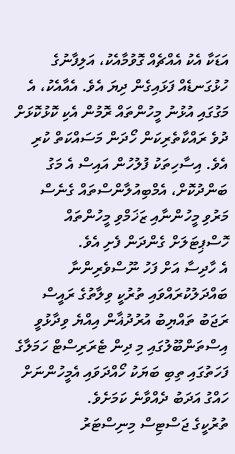އަޑަކާ އެކު އެއްޗެއް ގޮވުމާއެކު، އަލިފާނުގެ ހުޅުގަނޑެއް ފަޅައިގެން ދިޔަ އެވެ. އެއާއެކު، އެ މަގުގައި އުޅުނު މީހުންތައް ރޮމުން އެކި ކޮޅުކޮޅަށް ދުވެ ރައްކާތެރިކަން ހޯދަން މަސައްކަތް ކުރި އެވެ. އިސާހިތަކު ފުލުހުން އައިސް އެ މަގު ބަންދުކޮށް، އެމްބިއުލާންސްތައް ގެނެސް މަރުވި މީހުންނާއި ޒަޚަމްވި މީހުންތައް ހޮސްޕިޓަލަށް ގެންދަން ފެށި އެވެ.
އެ ހާދިސާ އަށް ފަހު ނޫސްވެރިންނާ ބައްދަލުކުރައްވައި ތުރުކީ ވިލާތުގެ ރައީސް ރަޖަބު ތައްޔިބު އުރުދުޣާން އިއްޔެ ވިދާޅުވީ އިސްތަންބޫލުގައި މި ދިން ޓެރަރިސްޓް ހަމަލާގެ ފަހަތުގައި ތިބި ބަޔަކު ހޯއްދަވައި އެމީހުންނަށް ހައްގު އަދަބު ދެއްވާނެ ކަމަށެވެ.
ތުރުކީގެ ޖަސްޓިސް މިނިސްޓަރު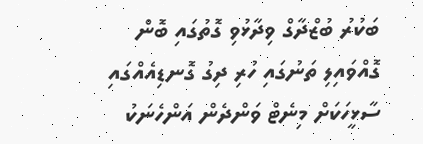ބަކުރު ބުޒްދާގް ވިދާޅުވި ގޮތުގައި ބޮން ގޮއްވައިލި ތަނުގައި ހުރި ދިގު ގޮނޑިއެއްގައި ސާޅީހަކަށް މިނެޓް ވަންދެން އަންހެނަކު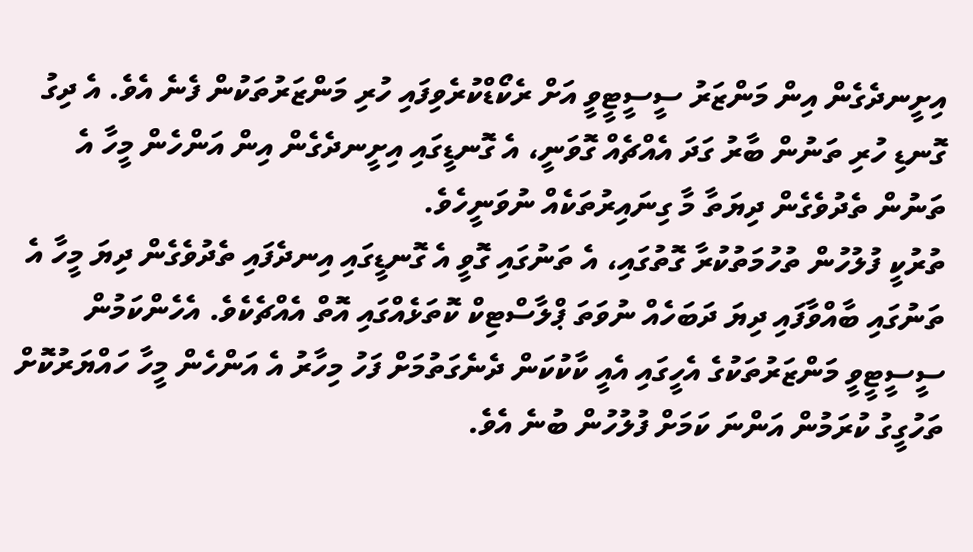އިށީނދެގެން އިން މަންޒަރު ސީސީޓީވީ އަށް ރެކޯޑްކުރެވިފައި ހުރި މަންޒަރުތަކުން ފެނެ އެވެ. އެ ދިގު ގޮނޑި ހުރި ތަނުން ބާރު ގަދަ އެއްޗެއް ގޮވަނީ، އެ ގޮނޑީގައި އިށީނދެގެން އިން އަންހެން މީހާ އެ ތަނުން ތެދުވެގެން ދިޔަތާ މާ ގިނައިރުތަކެއް ނުވަނީހެވެ.
ތުރުކީ ފުލުހުން ތުހުމަތުކުރާ ގޮތުގައި، އެ ތަނުގައި ގޮވީ އެ ގޮނޑީގައި އިނދެފައި ތެދުވެގެން ދިޔަ މީހާ އެ ތަނުގައި ބާއްވާފައި ދިޔަ ދަބަހެއް ނުވަތަ ޕްލާސްޓިކް ކޮތަޅެއްގައި އޮތް އެއްޗެކެވެ. އެހެންކަމުން ސީސީޓީވީ މަންޒަރުތަކުގެ އެހީގައި އެއީ ކާކުކަން ދެނެގަތުމަށް ފަހު މިހާރު އެ އަންހެން މީހާ ހައްޔަރުކޮށް ތަހުގީގު ކުރަމުން އަންނަ ކަމަށް ފުލުހުން ބުނެ އެވެ.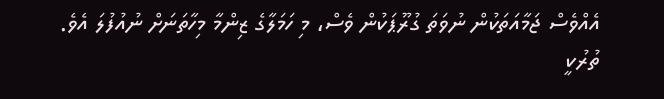އެއްވެސް ޖަމާއަތަކުން ނުވަތަ ގުރޫޕަކުން ވެސް، މި ހަމަލާގެ ޒިންމާ މިހާތަނަށް ނުއުފުލަ އެވެ. ތުރުކީ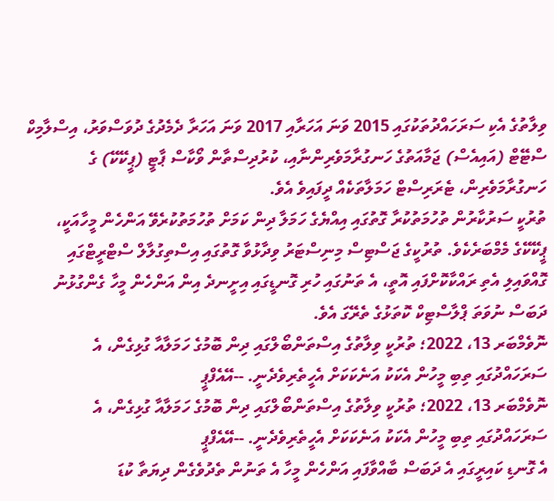ވިލާތުގެ އެކި ސަރަހައްދުތަކުގައި 2015 ވަނަ އަހަރާއި 2017 ވަނަ އަހަރާ ދެމެދުގެ ދުވަސްވަރު، އިސްލާމިކް ސްޓޭޓް (އައިއެސް) ޖަމާއަތުގެ ހަނގުރާމަވެރިންނާއި، ކުރުދިސްތާން ވޯކާސް ޕާޓީ (ޕީކޭކޭ) ގެ ހަނގުރާމަވެރިން، ޓެރަރިސްޓް ހަމަލާތަކެއް ދީފައިވެ އެވެ.
ތުރުކީ ސަރުކާރުން ތުހުމަތުކުރާ ގޮތުގައި އިއްޔެގެ ހަމަލާ ދިން ކަމަށް ތުހުމަތުކުރެވޭ އަންހެން މީހާއަކީ، ޕީކޭކޭގެ މެމްބަރެކެވެ. ތުރުކީގެ ޖަސްޓިސް މިނިސްޓަރު ވިދާޅުވާ ގޮތުގައި އިސްތިގުލާލް ސްޓްރީޓްގައި ގޮއްވައިލި އެތި ރައްކާކޮށްފައި އޮތީ، އެ ތަނުގައި ހުރި ގޮނޑީގައި އިށީނދެ އިން އަންހެން މީހާ ގެންގުޅުނު ދަބަސް ނުވަތަ ޕްލާސްޓިކް ކޮތަޅުގެ ތެރޭގަ އެވެ.
ނޮވެމްބަރ 13، 2022؛ ތުރުކީ ވިލާތުގެ އިސްތަންބޯލްގައި ދިން ބޮމުގެ ހަމަލާއާ ގުޅިގެން، އެ ސަރަހައްދުގައި ތިބި މީހުން އެކަކު އަނެކަކަށް އެހީތެރިވެދެނީ. --އޭއެފްޕީ
ނޮވެމްބަރ 13، 2022؛ ތުރުކީ ވިލާތުގެ އިސްތަންބޯލްގައި ދިން ބޮމުގެ ހަމަލާއާ ގުޅިގެން، އެ ސަރަހައްދުގައި ތިބި މީހުން އެކަކު އަނެކަކަށް އެހީތެރިވެދެނީ. --އޭއެފްޕީ
އެ ގޮނޑި ކައިރީގައި އެ ދަބަސް ބާއްވާފައި އަންހެން މީހާ އެ ތަނުން ތެދުވެގެން ދިޔަތާ ކުޑަ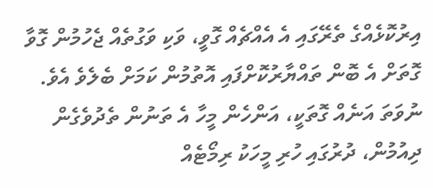އިރުކޮޅެއްގެ ތެރޭގައި އެ އެއްޗެއް ގޮވީ، ވަކި ވަގުތެއް ޖެހުމުން ގޮވާ ގޮތަށް އެ ބޮން ތައްޔާރުކޮށްފައި އޮތުމުން ކަމަށް ބެލެވެ އެވެ. ނުވަތަ އަނެއް ގޮތަކީ، އަންހެން މީހާ އެ ތަނުން ތެދުވެގެން ދިއުމުން، ދުރުގައި ހުރި މީހަކު ރިމޯޓެއް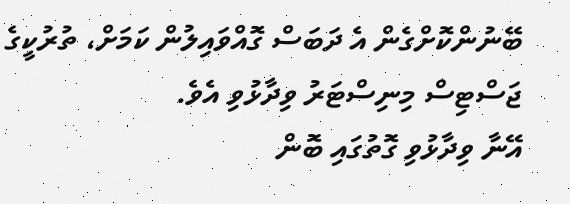ބޭނުންކޮށްގެން އެ ދަބަސް ގޮއްވައިލުން ކަމަށް، ތުރުކީގެ ޖަސްޓިސް މިނިސްޓަރު ވިދާޅުވި އެވެ.
އޭނާ ވިދާޅުވި ގޮތުގައި ބޮން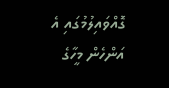ގޮއްވައިލުމުގައި އެ އަންހެން މީހާގެ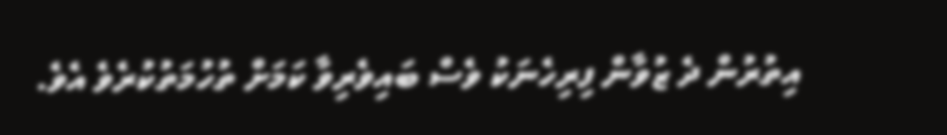އިތުރުން ދެ ޒުވާން ފިރިހެނަކު ވެސް ބައިވެރިވާ ކަމަށް ތުހުމަތުކުރެވެ އެވެ.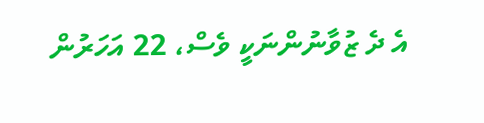އެ ދެ ޒުވާނުންނަކީ ވެސް، 22 އަހަރުން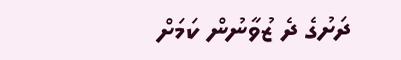ދަށުގެ ދެ ޒުވާނުން ކަމަށް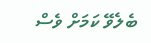ބެލެވޭ ކަމަށް ވެސް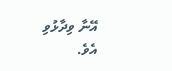އޭނާ ވިދާޅުވި އެވެ.